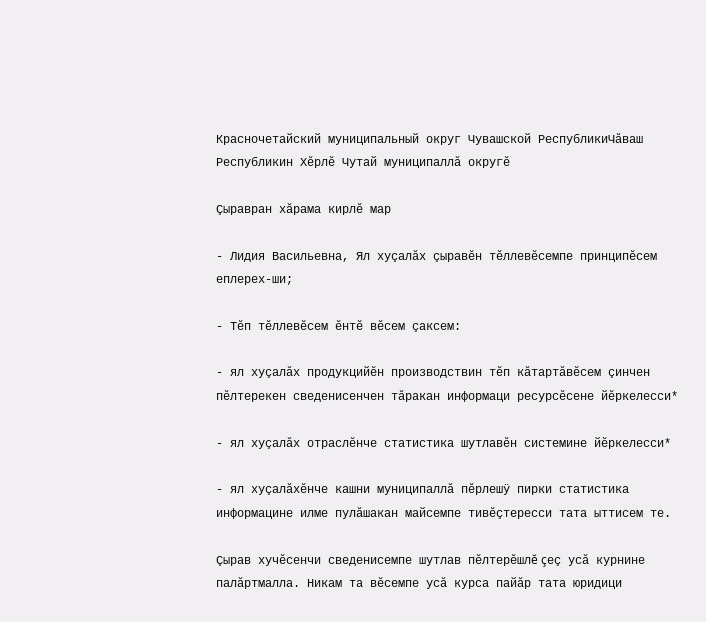Красночетайский муниципальный округ Чувашской РеспубликиЧăваш Республикин Хĕрлĕ Чутай муниципаллă округĕ

Çыравран хăрама кирлĕ мар

- Лидия Васильевна, Ял хуçалăх çыравĕн тĕллевĕсемпе принципĕсем еплерех-ши;

- Тĕп тĕллевĕсем ĕнтĕ вĕсем çаксем:

- ял хуçалăх продукцийĕн производствин тĕп кăтартăвĕсем çинчен пĕлтерекен сведенисенчен тăракан информаци ресурсĕсене йĕркелесси*

- ял хуçалăх отраслĕнче статистика шутлавĕн системине йĕркелесси*

- ял хуçалăхĕнче кашни муниципаллă пĕрлешÿ пирки статистика информацине илме пулăшакан майсемпе тивĕçтересси тата ыттисем те.

Çырав хучĕсенчи сведенисемпе шутлав пĕлтерĕшлĕ çеç усă курнине палăртмалла. Никам та вĕсемпе усă курса пайăр тата юридици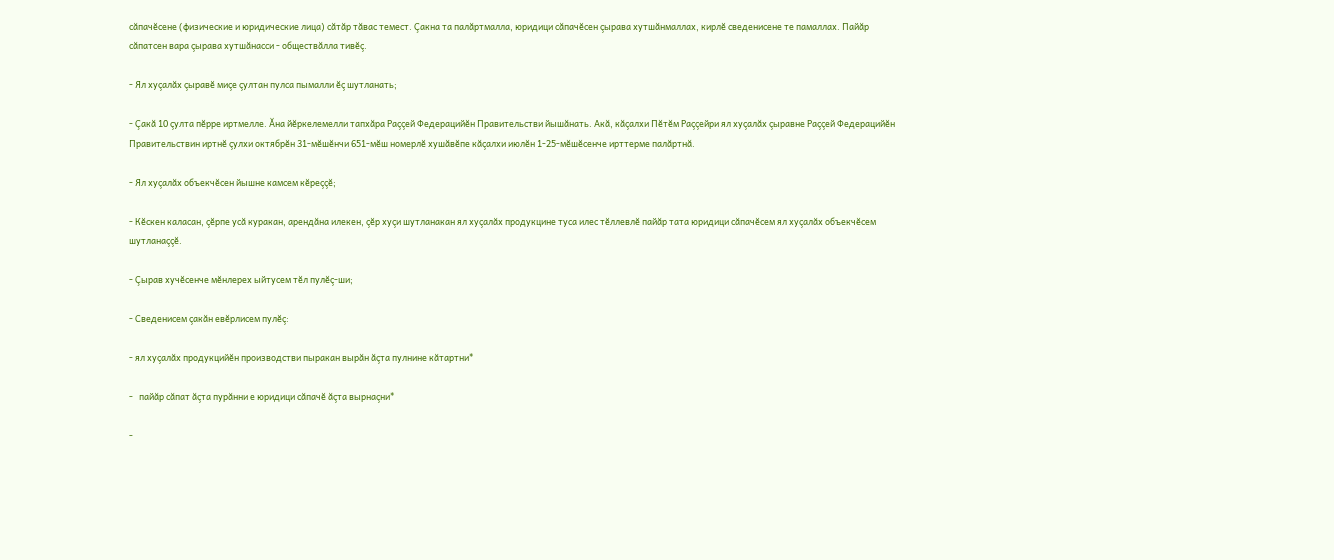сăпачĕсене (физические и юридические лица) сăтăр тăвас темест. Çакна та палăртмалла, юридици сăпачĕсен çырава хутшăнмаллах, кирлĕ сведенисене те памаллах. Пайăр сăпатсен вара çырава хутшăнасси - обществăлла тивĕç.

- Ял хуçалăх çыравĕ миçе çултан пулса пымалли ĕç шутланать;

- Çакă 10 çулта пĕрре иртмелле. Ăна йĕркелемелли тапхăра Раççей Федерацийĕн Правительстви йышăнать. Акă, кăçалхи Пĕтĕм Раççейри ял хуçалăх çыравне Раççей Федерацийĕн Правительствин иртнĕ çулхи октябрĕн 31-мĕшĕнчи 651-мĕш номерлĕ хушăвĕпе кăçалхи июлĕн 1-25-мĕшĕсенче ирттерме палăртнă.

- Ял хуçалăх объекчĕсен йышне камсем кĕреççĕ;

- Кĕскен каласан, çĕрпе усă куракан, арендăна илекен, çĕр хуçи шутланакан ял хуçалăх продукцине туса илес тĕллевлĕ пайăр тата юридици сăпачĕсем ял хуçалăх объекчĕсем шутланаççĕ.

- Çырав хучĕсенче мĕнлерех ыйтусем тĕл пулĕç-ши;

- Сведенисем çакăн евĕрлисем пулĕç:

- ял хуçалăх продукцийĕн производстви пыракан вырăн ăçта пулнине кăтартни*

-   пайăр сăпат ăçта пурăнни е юридици сăпачĕ ăçта вырнаçни*

-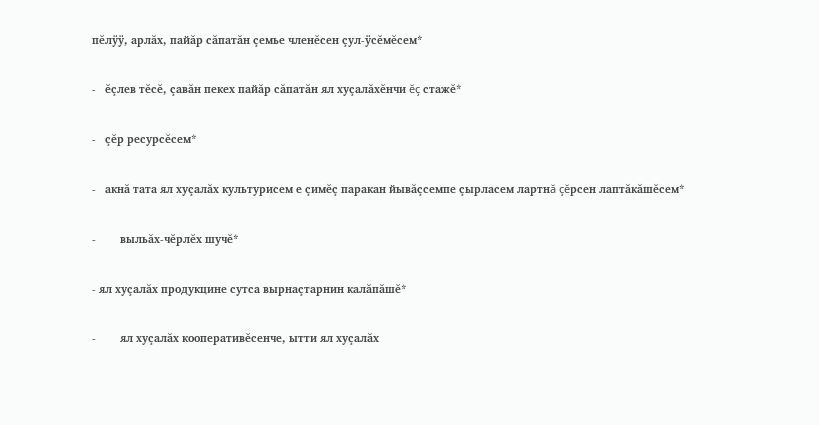пĕлÿÿ, арлăх, пайăр сăпатăн çемье членĕсен çул-ÿсĕмĕсем*

-   ĕçлев тĕсĕ, çавăн пекех пайăр сăпатăн ял хуçалăхĕнчи ĕç стажĕ*

-   çĕр ресурсĕсем*

-   акнă тата ял хуçалăх культурисем е çимĕç паракан йывăçсемпе çырласем лартнă çĕрсен лаптăкăшĕсем*

-        выльăх-чĕрлĕх шучĕ*

- ял хуçалăх продукцине сутса вырнаçтарнин калăпăшĕ*

-        ял хуçалăх кооперативĕсенче, ытти ял хуçалăх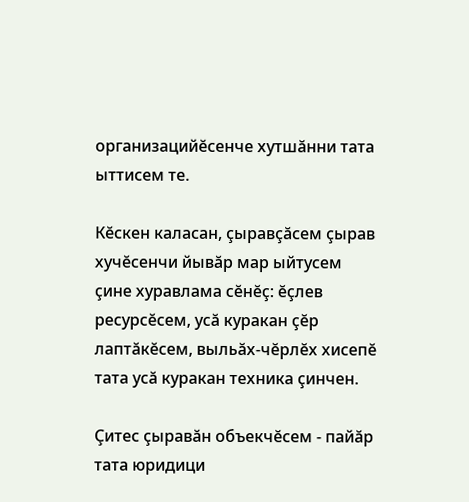организацийĕсенче хутшăнни тата ыттисем те.

Кĕскен каласан, çыравçăсем çырав хучĕсенчи йывăр мар ыйтусем çине хуравлама сĕнĕç: ĕçлев ресурсĕсем, усă куракан çĕр лаптăкĕсем, выльăх-чĕрлĕх хисепĕ тата усă куракан техника çинчен.

Çитес çыравăн объекчĕсем - пайăр тата юридици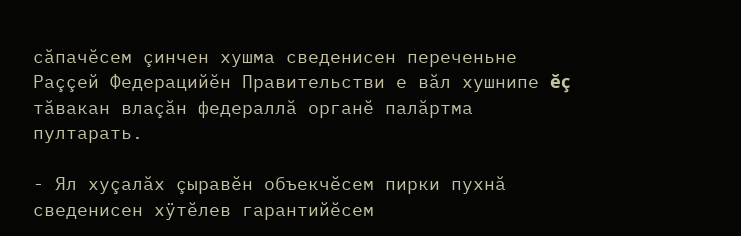сăпачĕсем çинчен хушма сведенисен переченьне Раççей Федерацийĕн Правительстви е вăл хушнипе ĕç тăвакан влаçăн федераллă органĕ палăртма пултарать.

- Ял хуçалăх çыравĕн объекчĕсем пирки пухнă сведенисен хÿтĕлев гарантийĕсем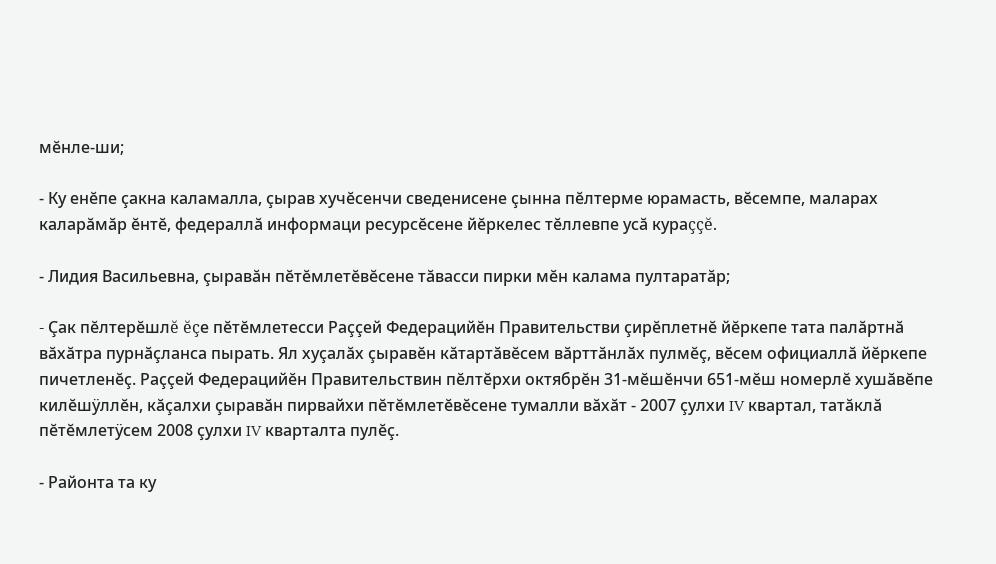мĕнле-ши;

- Ку енĕпе çакна каламалла, çырав хучĕсенчи сведенисене çынна пĕлтерме юрамасть, вĕсемпе, маларах каларăмăр ĕнтĕ, федераллă информаци ресурсĕсене йĕркелес тĕллевпе усă кураççĕ.

- Лидия Васильевна, çыравăн пĕтĕмлетĕвĕсене тăвасси пирки мĕн калама пултаратăр;

- Çак пĕлтерĕшлĕ ĕçе пĕтĕмлетесси Раççей Федерацийĕн Правительстви çирĕплетнĕ йĕркепе тата палăртнă вăхăтра пурнăçланса пырать. Ял хуçалăх çыравĕн кăтартăвĕсем вăрттăнлăх пулмĕç, вĕсем официаллă йĕркепе пичетленĕç. Раççей Федерацийĕн Правительствин пĕлтĕрхи октябрĕн 31-мĕшĕнчи 651-мĕш номерлĕ хушăвĕпе килĕшÿллĕн, кăçалхи çыравăн пирвайхи пĕтĕмлетĕвĕсене тумалли вăхăт - 2007 çулхи IV квартал, татăклă пĕтĕмлетÿсем 2008 çулхи IV кварталта пулĕç.

- Районта та ку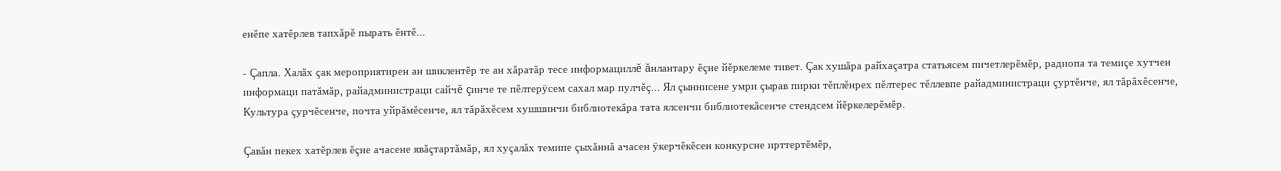енĕпе хатĕрлев тапхăрĕ пырать ĕнтĕ...

- Çапла. Халăх çак мероприятирен ан шиклентĕр те ан хăратăр тесе информациллĕ ăнлантару ĕçне йĕркелеме тивет. Çак хушăра райхаçатра статьясем пичетлерĕмĕр, радиопа та темиçе хутчен информаци патăмăр, райадминистраци сайчĕ çинче те пĕлтерÿсем сахал мар пулчĕç... Ял çыннисене умри çырав пирки тĕплĕнрех пĕлтерес тĕллевпе райадминистраци çуртĕнче, ял тăрăхĕсенче, Культура çурчĕсенче, почта уйрăмĕсенче, ял тăрăхĕсем хушшинчи библиотекăра тата ялсенчи библиотекăсенче стендсем йĕркелерĕмĕр.

Çавăн пекех хатĕрлев ĕçне ачасене явăçтартăмăр, ял хуçалăх темипе çыхăннă ачасен ÿкерчĕкĕсен конкурсне ирттертĕмĕр,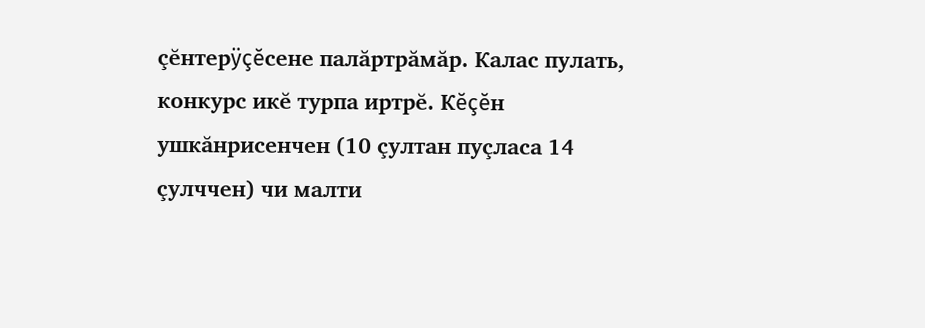çĕнтерÿçĕсене палăртрăмăр. Калас пулать, конкурс икĕ турпа иртрĕ. Кĕçĕн  ушкăнрисенчен (10 çултан пуçласа 14 çулччен) чи малти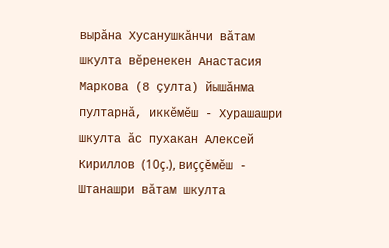вырăна Хусанушкăнчи вăтам шкулта вĕренекен Анастасия Маркова (8 çулта) йышăнма пултарнă, иккĕмĕш - Хурашашри шкулта ăс пухакан Алексей Кириллов (10ç.), виççĕмĕш - Штанашри вăтам шкулта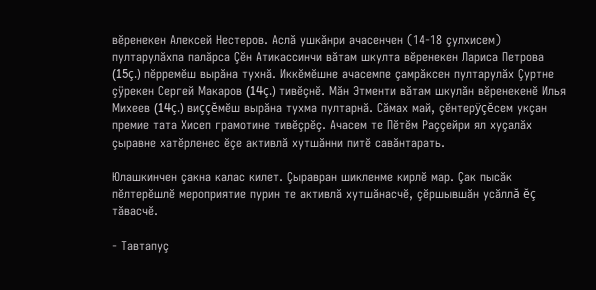вĕренекен Алексей Нестеров. Аслă ушкăнри ачасенчен (14-18 çулхисем) пултарулăхпа палăрса Çĕн Атикассинчи вăтам шкулта вĕренекен Лариса Петрова (15ç.) пĕрремĕш вырăна тухнă. Иккĕмĕшне ачасемпе çамрăксен пултарулăх Çуртне çÿрекен Сергей Макаров (14ç.) тивĕçнĕ. Мăн Этменти вăтам шкулăн вĕренекенĕ Илья Михеев (14ç.) виççĕмĕш вырăна тухма пултарнă. Сăмах май, çĕнтерÿçĕсем укçан премие тата Хисеп грамотине тивĕçрĕç. Ачасем те Пĕтĕм Раççейри ял хуçалăх çыравне хатĕрленес ĕçе активлă хутшăнни питĕ савăнтарать.

Юлашкинчен çакна калас килет. Çыравран шикленме кирлĕ мар. Çак пысăк пĕлтерĕшлĕ мероприятие пурин те активлă хутшăнасчĕ, çĕршывшăн усăллă ĕç тăвасчĕ.

- Тавтапуç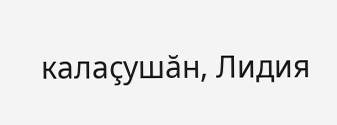калаçушăн, Лидия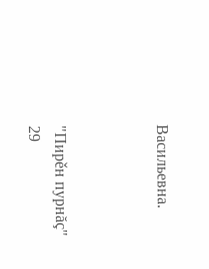Васильевна.



"Пирěн пурнăç"
29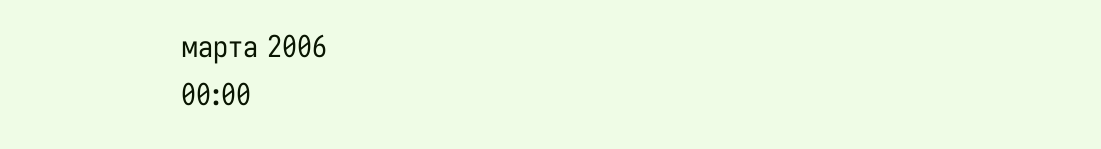марта 2006
00:00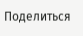Поделиться